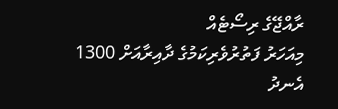ރާއްޖޭގެ ރިސޯޓެއް
މިއަހަރު ފަތުރުވެރިކަމުގެ ދާއިރާއަށް 1300 އެނދު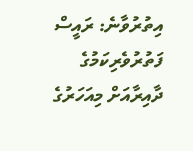އިތުރުވާނެ: ރައީސް
ފަތުރުވެރިކަމުގެ ދާއިރާއަށް މިއަހަރުގެ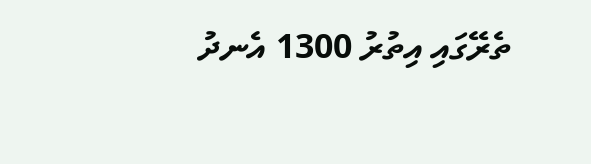ތެރޭގައި އިތުރު 1300 އެނދު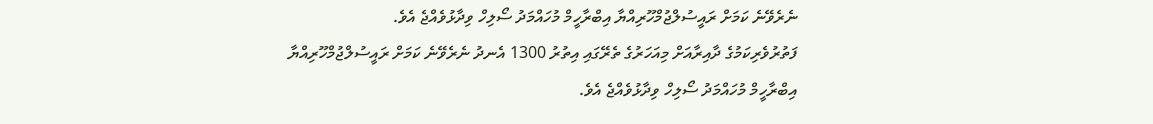ނެރެވޭނެ ކަމަށް ރައީސުލްޖުމްހޫރިއްޔާ އިބްރާހީމް މުހައްމަދު ސޯލިހް ވިދާޅުވެއްޖެ އެވެ.
ފަތުރުވެރިކަމުގެ ދާއިރާއަށް މިއަހަރުގެ ތެރޭގައި އިތުރު 1300 އެނދު ނެރެވޭނެ ކަމަށް ރައީސުލްޖުމްހޫރިއްޔާ އިބްރާހީމް މުހައްމަދު ސޯލިހް ވިދާޅުވެއްޖެ އެވެ.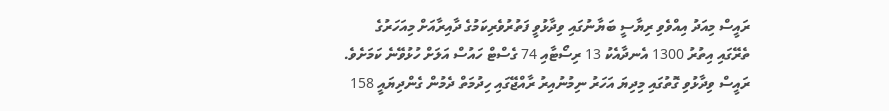ރައީސް މިއަދު އިއްވެވި ރިޔާސީ ބަޔާނުގައި ވިދާޅުވީ ފަތުރުވެރިކަމުގެ ދާއިރާއަށް މިއަހަރުގެ ތެރޭގައި އިތުރު 1300 އެނދާއެކު 13 ރިސޯޓާއި 74 ގެސްޓް ހައުސް އަލަށް ހުޅުވޭނެ ކަމަށެވެ.
ރައީސް ވިދާޅުވި ގޮތުގައި މިދިޔަ އަހަރު ނިމުނުއިރު ރާއްޖޭގައި ހިދުމަތް ދެމުން ގެންދިޔައީ 158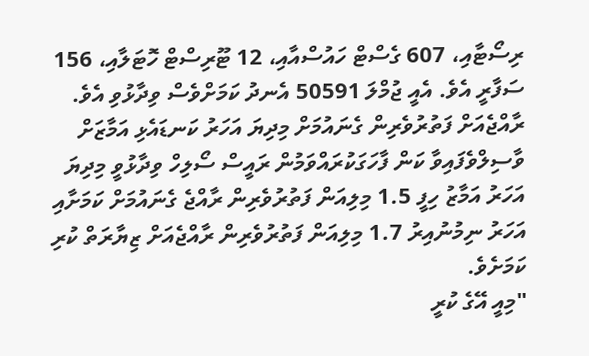ރިސޯޓާއި، 607 ގެސްޓް ހައުސްއާއި، 12 ޓޫރިސްޓް ހޮޓަލާއި، 156 ސަފާރީ އެވެ. އެއީ ޖުމްލަ 50591 އެނދު ކަމަށްވެސް ވިދާޅުވި އެވެ.
ރާއްޖެއަށް ފަތުރުވެރިން ގެނައުމަށް މިދިޔަ އަހަރު ކަނޑައެޅި އަމާޒަށް ވާސިލްވެފައިވާ ކަން ފާހަގަކުރައްވަމުން ރައީސް ސޯލިހް ވިދާޅުވީ މިދިޔަ އަހަރު އަމާޒު ހިފީ 1.5 މިލިއަން ފަތުރުވެރިން ރާއްޖެ ގެނައުމަށް ކަމަށާއި އަހަރު ނިމުނުއިރު 1.7 މިލިއަން ފަތުރުވެރިން ރާއްޖެއަށް ޒިޔާރަތް ކުރި ކަމަށެވެ.
"މިއީ އޭގެ ކުރީ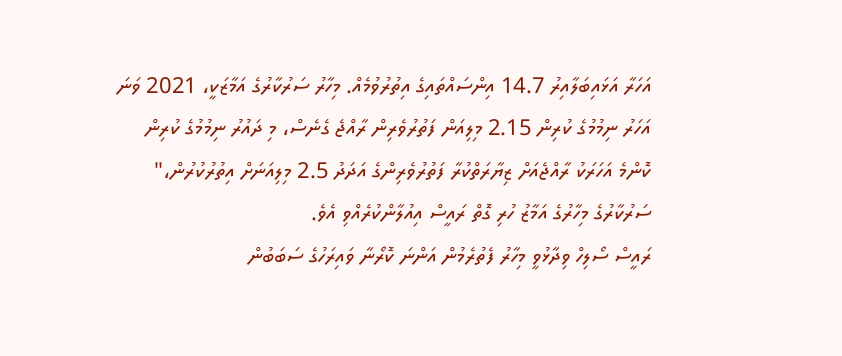އަހަރާ އަޅައިބަލާއިރު 14.7 އިންސައްތައިގެ އިތުރުވުމެއް. މިހާރު ސަރުކާރުގެ އަމާޒަކީ، 2021 ވަނަ އަހަރު ނިމުމުގެ ކުރިން 2.15 މިލިއަން ފަތުރުވެރިން ރާއްޖެ ގެނެސް، މި ދައުރު ނިމުމުގެ ކުރިން ކޮންމެ އަހަރަކު ރާއްޖެއަށް ޒިޔާރަތްކުރާ ފަތުރުވެރިންގެ އަދަދު 2.5 މިލިއަނަށް އިތުރުކުރުން،" ސަރުކާރުގެ މިހާރުގެ އަމާޒު ހުރި ގޮތް ރައީސް އިއުލާންކުރެއްވި އެވެ.
ރައީސް ސޯލިހް ވިދާޅުވީ މިހާރު ފެތުރެމުން އަންނަ ކޮރޯނާ ވައިރަހުގެ ސަބަބުން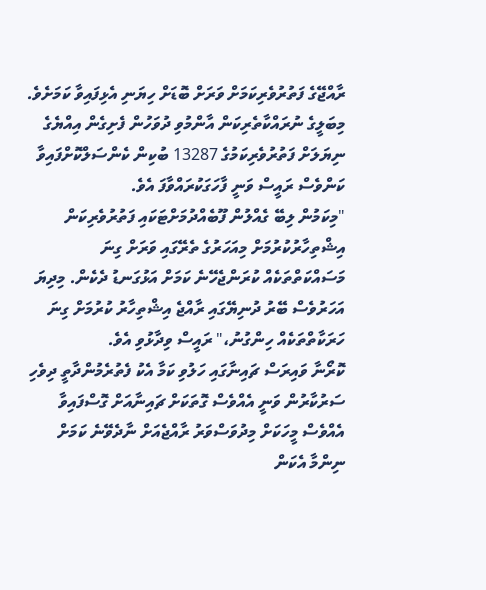ރާއްޖޭގެ ފަތުރުވެރިކަމަށް ވަރަށް ބޮޑަށް ހިޔަނި އެޅިފައިވާ ކަމަށެވެ. މިބަލީގެ ނުރައްކާތެރިކަން އާންމުވި ދުވަހުން ފެށިގެން އިއްޔެގެ ނިޔަލަށް ފަތުރުވެރިކަމުގެ 13287 ބުކިން ކެންސަލްކޮށްފައިވާ ކަންވެސް ރައީސް ވަނީ ފާހަގަކުރައްވާފަ އެވެ.
"މިކަމުން ލިބޭ ގެއްލުން ފޫބެއްދުމަށްޓަކައި ފަތުރުވެރިކަން އިޝްތިހާރުކުރުމަށް މިއަހަރުގެ ތެރޭގައި ވަރަށް ގިނަ މަސައްކަތްތަކެއް ކުރަންޖެހޭނެ ކަމަށް އަޅުގަނޑު ދެކެން. މިދިޔަ އަހަރުވެސް ބޭރު ދުނިޔޭގައި ރާއްޖެ އިޝްތިހާރު ކުރުމަށް ގިނަ ހަރަކާތްތަކެއް ހިންގުނު،" ރައީސް ވިދާޅުވި އެވެ.
ކޮރޯނާ ވައިރަސް ޗައިނާގައި ހަލުވި ކަމާ އެކު ފެތުރެމުންދާތީ ދިވެހި ސަރުކާރުން ވަނީ އެއްވެސް ގޮތަކަށް ޗައިނާއަށް ގޮސްފައިވާ އެއްވެސް މީހަކަށް މިދުވަސްވަރު ރާއްޖެއަށް ނާދެވޭނެ ކަމަށް ނިންމާ އެކަން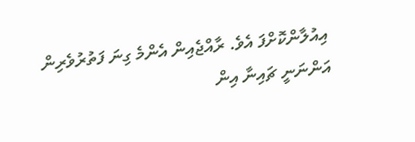އިއުލާންކޮށްފަ އެވެ. ރާއްޖެއިން އެންމެ ގިނަ ފަތުރުވެރިން އަންނަނީ ޗައިނާ އިން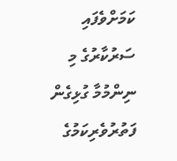ކަމަށްވެފައި ސަރުކާރުގެ މި ނިންމުމާ ގުޅިގެން ފަތުރުވެރިކަމުގެ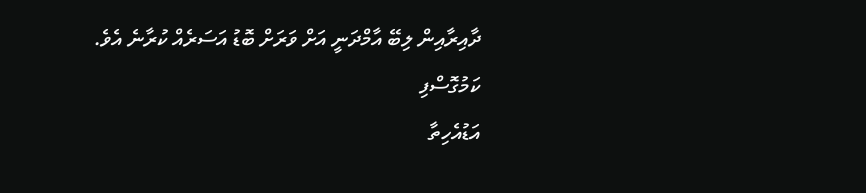ދާއިރާއިން ލިބޭ އާމްދަނީ އަށް ވަރަށް ބޮޑު އަސަރެއް ކުރާނެ އެވެ.
ކަމުގޮސްފި
އަޑުއެހިތާ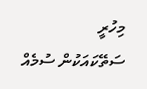މިހުރީ
ސަތޭކައަކުން ސުމެއް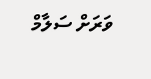ވަރަށް ސަލާމް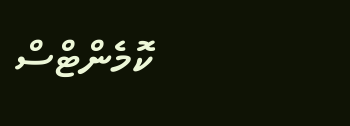ކޮމެންޓްސް